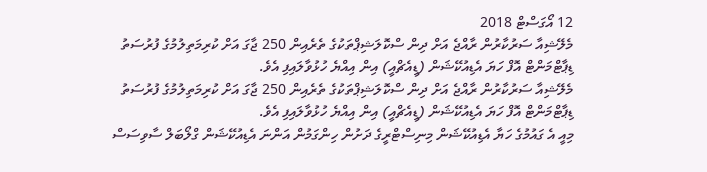12 އޯގަސްޓް 2018
މެލޭޝިއާ ސަރުކާރުން ރާއްޖެ އަށް ދިން ސްކޮލަޝިޕްތަކުގެ ތެރެއިން 250 ޖާގަ އަށް ކުރިމަތިލުމުގެ ފުރުސަތު ޑިޕާޓްމަންޓް އޮފް ހަޔަ އެޑިއުކޭޝަން (ޑީއެޗްއީ) އިން އިއްޔެ ހުޅުވާލައިފި އެވެ.
މެލޭޝިއާ ސަރުކާރުން ރާއްޖެ އަށް ދިން ސްކޮލަޝިޕްތަކުގެ ތެރެއިން 250 ޖާގަ އަށް ކުރިމަތިލުމުގެ ފުރުސަތު ޑިޕާޓްމަންޓް އޮފް ހަޔަ އެޑިއުކޭޝަން (ޑީއެޗްއީ) އިން އިއްޔެ ހުޅުވާލައިފި އެވެ.
މިއީ އެ ގައުމުގެ ހަޔާ އެޑިއުކޭޝަން މިނިސްޓްރީގެ ދަށުން ހިންގަމުން އަންނަ އެޑިއުކޭޝަން ގްލޯބަލް ސާވިސަސް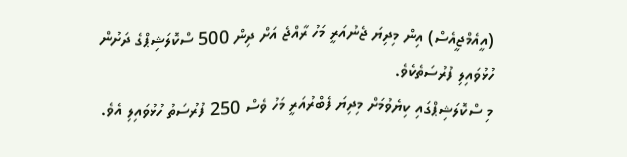(އީއެމްޖީއެސް) އިން މިދިޔަ ޖެނުއަރީ މަހު ރާއްޖެ އަށް ދިން 500 ސްކޮލަޝިޕްގެ ދަށުން ހުޅުވައިލި ފުރުސަތެކެވެ.
މި ސްކޮލަޝިޕްގައި ކިޔެވުމަށް މިދިޔަ ފެބްރުއަރީ މަހު ވެސް 250 ފުރުސަތު ހުޅުވައިލި އެވެ.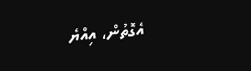އެގޮތުން، އިއްޔެ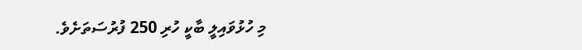މި ހުޅުވައިލީ ބާކީ ހުރި 250 ފުރުސަތަށެވެ.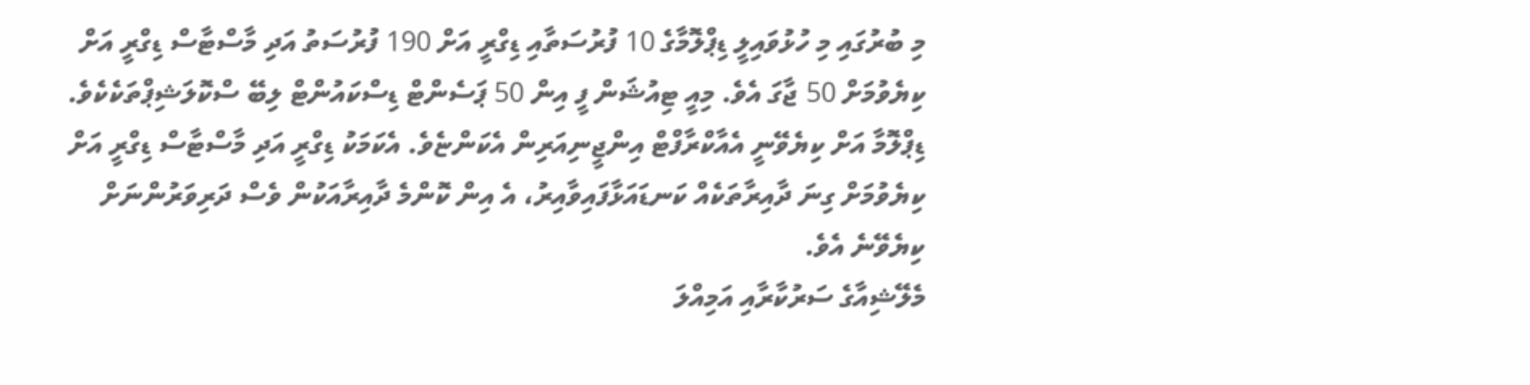މި ބުރުގައި މި ހުޅުވައިލީ ޑިޕްލޮމާގެ 10 ފުރުސަތާއި ޑިގްރީ އަށް 190 ފުރުސަތު އަދި މާސްޓާސް ޑިގްރީ އަށް ކިޔެވުމަށް 50 ޖާގަ އެވެ. މިއީ ޓިއުޝަން ފީ އިން 50 ޕަސެންޓް ޑިސްކައުންޓް ލިބޭ ސްކޮލަޝިޕްތަކެކެވެ.
ޑިޕްލޮމާ އަށް ކިޔެވޭނީ އެއާކްރާފްޓް އިންޖީނިއަރިން އެކަންޏެވެ. އެކަމަކު ޑިގްރީ އަދި މާސްޓާސް ޑިގްރީ އަށް ކިޔެވުމަށް ގިނަ ދާއިރާތަކެއް ކަނޑައަޅާފައިވާއިރު، އެ އިން ކޮންމެ ދާއިރާއަކުން ވެސް ދަރިވަރުންނަށް ކިޔެވޭނެ އެވެ.
މެލޭޝިއާގެ ސަރުކާރާއި އަމިއްލަ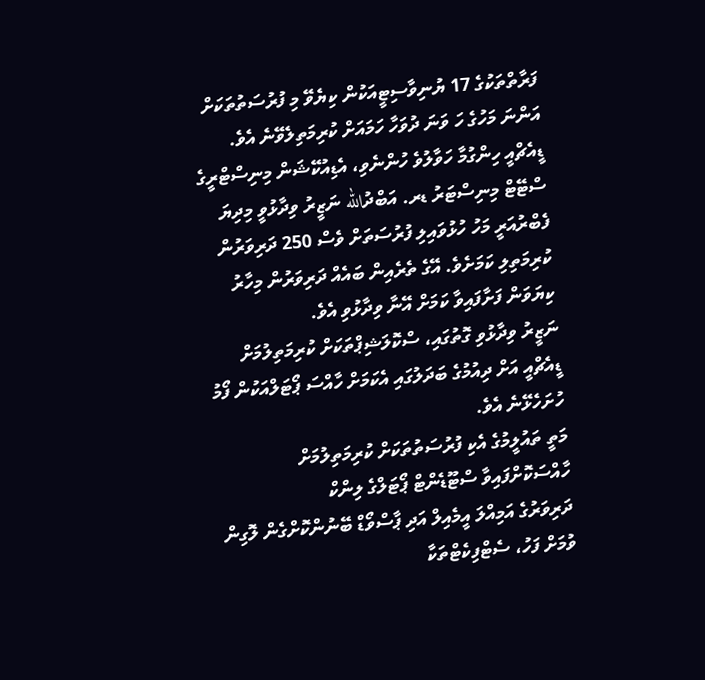ފަރާތްތަކުގެ 17 ޔުނިވާސިޓީއަކުން ކިޔެވޭ މި ފުރުސަތުތަކަށް އަންނަ މަހުގެ ހަ ވަނަ ދުވަހާ ހަމައަށް ކުރިމަތިލެވޭނެ އެވެ.
ޑީއެޗްއީ ހިންގުމާ ހަވާލުވެ ހުންނެވި، އެޑިއުކޭޝަން މިނިސްޓްރީގެ ސްޓޭޓް މިނިސްޓަރު ޑރ. އަބްދުالله ނަޒީރު ވިދާޅުވީ މިދިޔަ ފެބްރުއަރީ މަހު ހުޅުވައިލި ފުރުސަތަށް ވެސް 250 ދަރިވަރުން ކުރިމަތިލި ކަމަށެވެ. އޭގެ ތެރެއިން ބައެއް ދަރިވަރުން މިހާރު ކިޔަވަން ފަށާފައިވާ ކަމަށް އޭނާ ވިދާޅުވި އެވެ.
ނަޒީރު ވިދާޅުވި ގޮތުގައި، ސްކޮލަޝިޕްތަކަށް ކުރިމަތިލުމަށް ޑީއެޗްއީ އަށް ދިއުމުގެ ބަދަލުގައި އެކަމަށް ހާއްސަ ޕޯޓަލްއަކުން ފޯމު ހުށަހެޅޭނެ އެވެ.
މަތީ ތައުލީމުގެ އެކި ފުރުސަތުތަކަށް ކުރިމަތިލުމަށް ހާއްސަކޮށްފައިވާ ސްޓޫޑެންޓް ޕޯޓަލްގެ ލިންކް
ދަރިވަރުގެ އަމިއްލަ އީމެއިލް އަދި ޕާސްވޯޑް ބޭނުންކޮށްގެން ލޮގިން ވުމަށް ފަހު، ސެޓްފިކެޓްތަކާ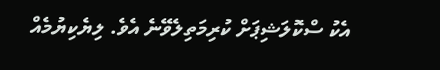އެކު ސްކޮލަޝިޕަށް ކުރިމަތިލެވޭނެ އެވެ. ލިޔެކިޔުމެއް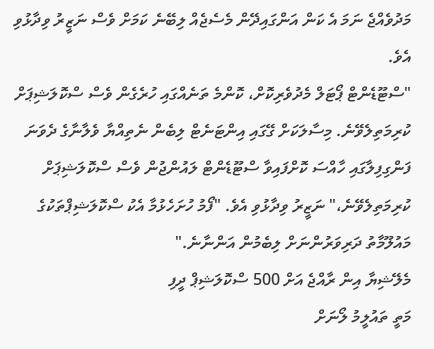މަދުވެއްޖެ ނަމަ އެ ކަން އަންގައިދޭން މެސެޖެއް ލިބޭނެ ކަމަށް ވެސް ނަޒީރު ވިދާޅުވި އެވެ.
"ސްޓޫޑެންޓް ޕޯޓަލް މެދުވެރިކޮށް، ކޮންމެ ތަނެއްގައި ހުރެގެން ވެސް ސްކޮލަޝިޕަށް ކުރިމަތިލެވޭނެ. މިސާލަކަށް ގޭގައި އިންޓަނެޓް ލިބެން ނެތިއްޔާ ވެލާނާގެ ދެވަނަ ފަންގިފިލާގައި ހާއްސަ ކޮށްފައިވާ ސްޓޫޑެންޓް ލައުންޖުން ވެސް ސްކޮލަޝިޕަށް ކުރިމަތިލެވޭނެ،" ނަޒީރު ވިދާޅުވި އެވެ. "ފޯމު ހުށަހެޅުމާ އެކު ސްކޮލަޝިޕްތަކުގެ މައުލޫމާތު ދަރިވަރުންނަށް ލިބެމުން އަންނާނެ."
މެލޭޝިޔާ އިން ރާއްޖެ އަށް 500 ސްކޮލަޝިޕް ދީފި
މަތީ ތައުލީމު ލޯނަށް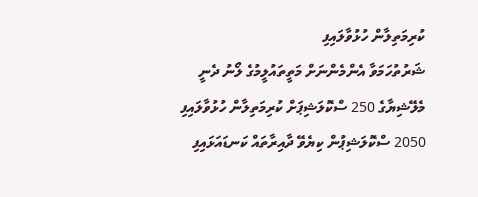ކުރިމަތިލާން ހުޅުވާލައިފި
ޝަރުތުހަމަވާ އެންމެންނަށް މަތީތައުލީމުގެ ލޯނު ދެނީ
މެލޭޝިޔާގެ 250 ސްކޮލަޝިޕަށް ކުރިމަތިލާން ހުޅުވާލައިފި
2050 ސްކޮލަޝިޕުން ކިޔެވޭ ދާއިރާތައް ކަނޑައަޅައިފި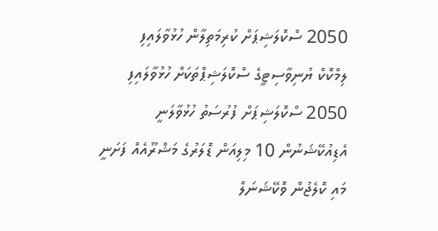2050 ސްކޮލަޝިޕަށް ކުރިމަތިލާން ހުޅުވާލައިފި
ލިމްކޮކް ޔުނިވާސިޓީގެ ސްކޮލަޝިޕްތަކަށް ހުޅުވާލައިފި
2050 ސްކޮލަޝިޕަށް ފުރުސަތު ހުޅުވާލަނީ
އެޑިއުކޭޝަނުން 10 މިލިއަން ޑޮލަރުގެ މަޝްރޫއެއް ފަށަނީ
މައި ކޮލެޖުން ވޮކޭޝަނަލް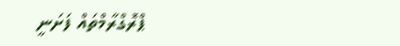ޕްރޮގްރާމްތައް ފަށަނީ